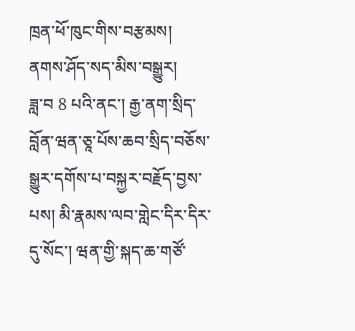ཁྲན་ཕོ་ཁུང་གིས་བརྩམས།
ནགས་ཤོད་སད་མིས་བསྒྱུར།
ཟླ་བ 8 པའི་ནང་། རྒྱ་ནག་སྲིད་བློན་ཝན་ཅཱ་པོས་ཆབ་སྲིད་བཅོས་སྒྱུར་དགོས་པ་བསྐྱར་བརྗོད་བྱས་པས། མི་རྣམས་ལབ་གླེང་དིར་དིར་དུ་སོང་། ཝན་གྱི་སྐད་ཆ་གཙོ་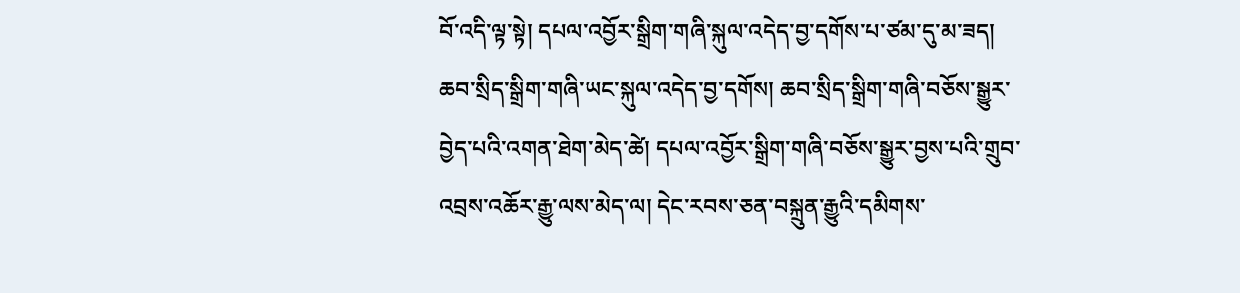བོ་འདི་ལྟ་སྟེ། དཔལ་འབྱོར་སྒྲིག་གཞི་སྐུལ་འདེད་བྱ་དགོས་པ་ཙམ་དུ་མ་ཟད། ཆབ་སྲིད་སྒྲིག་གཞི་ཡང་སྐུལ་འདེད་བྱ་དགོས། ཆབ་སྲིད་སྒྲིག་གཞི་བཅོས་སྒྱུར་བྱེད་པའི་འགན་ཐེག་མེད་ཚེ། དཔལ་འབྱོར་སྒྲིག་གཞི་བཅོས་སྒྱུར་བྱས་པའི་གྲུབ་འབྲས་འཆོར་རྒྱུ་ལས་མེད་ལ། དེང་རབས་ཅན་བསྐྲུན་རྒྱུའི་དམིགས་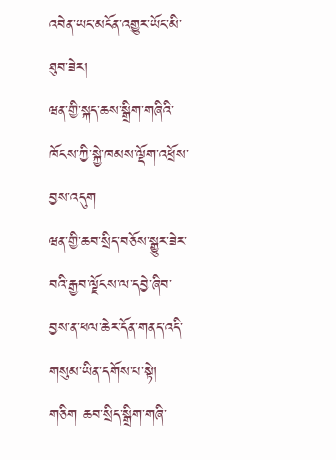འབེན་ཡང་མངོན་འགྱུར་ཡོང་མི་ཐུབ་ཟེར།
ཝན་གྱི་སྐད་ཆས་སྒྲིག་གཞིའི་ཁོངས་ཀྱི་སྐྱེ་ཁམས་ལྡོག་འཕྲོས་བྱས་འདུག
ཝན་གྱི་ཆབ་སྲིད་བཅོས་སྒྱུར་ཟེར་བའི་རྒྱབ་ལྗོངས་ལ་དབྱེ་ཞིབ་བྱས་ན་ཕལ་ཆེར་དོན་གནད་འདི་གསུམ་ཡིན་དགོས་པ་སྟེ།
གཅིག ཆབ་སྲིད་སྒྲིག་གཞི་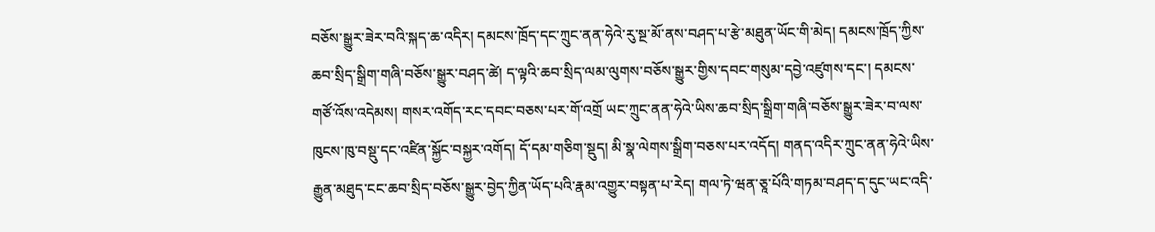བཅོས་སྒྱུར་ཟེར་བའི་སྐད་ཆ་འདིར། དམངས་ཁྲོད་དང་ཀྲུང་ནན་ཧེའེ་རུ་སྔ་མོ་ནས་བཤད་པ་རྩེ་མཐུན་ཡོང་གི་མེད། དམངས་ཁྲོད་ཀྱིས་ཆབ་སྲིད་སྒྲིག་གཞི་བཅོས་སྒྱུར་བཤད་ཚེ། ད་ལྟའི་ཆབ་སྲིད་ལམ་ལུགས་བཅོས་སྒྱུར་གྱིས་དབང་གསུམ་དབྱེ་འཛུགས་དང་། དམངས་གཙོ་འོས་འདེམས། གསར་འགོད་རང་དབང་བཅས་པར་གོ་འགྲོ ཡང་ཀྲུང་ནན་ཧེའེ་ཡིས་ཆབ་སྲིད་སྒྲིག་གཞི་བཅོས་སྒྱུར་ཟེར་བ་ལས་ཁུངས་ཁུ་བསྡུ་དང་འཛིན་སྐྱོང་བསྐྱར་འགོད། དོ་དམ་གཅིག་སྡུད། མི་སྣ་ལེགས་སྒྲིག་བཅས་པར་འདོད། གནད་འདིར་ཀྲུང་ནན་ཧེའེ་ཡིས་རྒྱུན་མཐུད་ངང་ཆབ་སྲིད་བཅོས་སྒྱུར་བྱེད་ཀྱིན་ཡོད་པའི་རྣམ་འགྱུར་བསྟན་པ་རེད། གལ་ཏེ་ཝན་ཅཱ་པོའི་གཏམ་བཤད་ད་དུང་ཡང་འདི་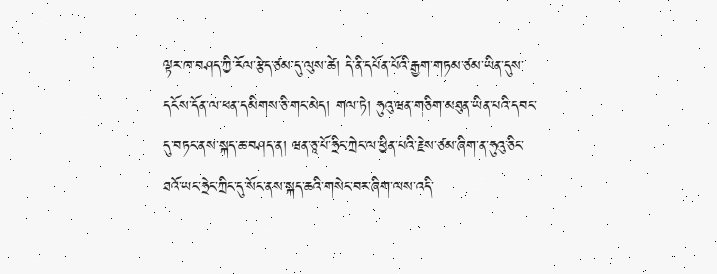ལྟར་ཁ་བཤད་ཀྱི་རོལ་རྩེད་ཙམ་དུ་ལུས་ཚེ། དེ་ནི་དཔོན་པོའི་རྒྱག་གཏམ་ཙམ་ཡིན་དུས་དངོས་དོན་ལ་ཕན་དམིགས་ཅི་གང་མེད། གལ་ཏེ། ཧུའུ་ཝན་གཅིག་མཐུན་ཡིན་པའི་དབང་དུ་བཏང་ནས་སྐད་ཆ་བཤད་ན། ཝན་ཅཱ་པོ་ཧྲིང་ཀྲེང་ལ་ཕྱིན་པའི་རྗེས་ཙམ་ཞིག་ན་ཧུའུ་ཅིང་ཐའོ་ཡང་ཧྲེང་ཀྲིང་དུ་སོང་ནས་སྐད་ཆའི་གསེང་བར་ཞིག་ལས་འདི་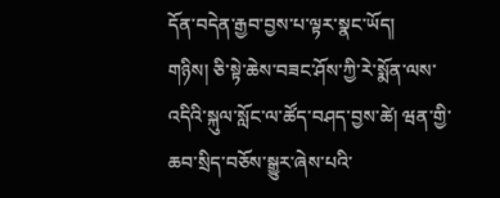དོན་བདེན་རྒྱབ་བྱས་པ་ལྟར་སྣང་ཡོད།
གཉིས། ཅི་སྟེ་ཆེས་བཟང་ཤོས་ཀྱི་རེ་སྨོན་ལས་འདིའི་སྐུལ་སློང་ལ་ཚོད་བཤད་བྱས་ཚེ། ཝན་གྱི་ཆབ་སྲིད་བཅོས་སྒྱུར་ཞེས་པའི་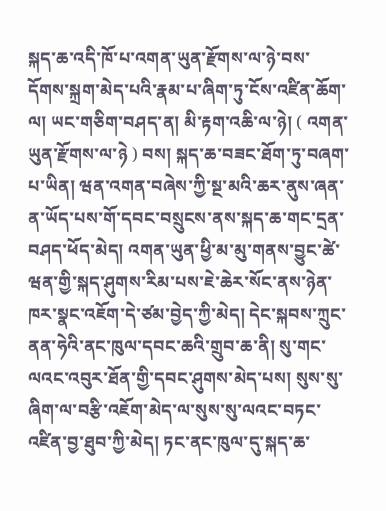སྐད་ཆ་འདི་ཁོ་པ་འགན་ཡུན་རྫོགས་ལ་ཉེ་བས་དོགས་སྐྲག་མེད་པའི་རྣམ་པ་ཞིག་ཏུ་ངོས་འཛིན་ཆོག་ལ། ཡང་གཅིག་བཤད་ན། མི་རྟག་འཆི་ལ་ཉེ། ( འགན་ཡུན་རྫོགས་ལ་ཉེ ) བས། སྐད་ཆ་བཟང་ཐོག་ཏུ་བཞག་པ་ཡིན། ཝན་འགན་བཞེས་ཀྱི་སྔ་མའི་ཆར་ནུས་ཞན་ན་ཡོད་པས་གོ་དབང་བསྲུངས་ནས་སྐད་ཆ་གང་དྲན་བཤད་ཕོད་མེད། འགན་ཡུན་ཕྱི་མ་མུ་གནས་བྱུང་ཚེ་ཝན་གྱི་སྐད་ཤུགས་རིམ་པས་ཇེ་ཆེར་སོང་ནས་ཉེན་ཁར་སྣང་འཇོག་དེ་ཙམ་བྱེད་ཀྱི་མེད། དེང་སྐབས་ཀྲུང་ནན་ཧེའི་ནང་ཁུལ་དབང་ཆའི་གྲུབ་ཆ་ནི། སུ་གང་ལའང་འབུར་ཐོན་གྱི་དབང་ཤུགས་མེད་པས། སུས་སུ་ཞིག་ལ་བརྩི་འཇོག་མེད་ལ་སུས་སུ་ལའང་བཏང་འཛིན་བྱ་ཐུབ་ཀྱི་མེད། ཏང་ནང་ཁུལ་དུ་སྐད་ཆ་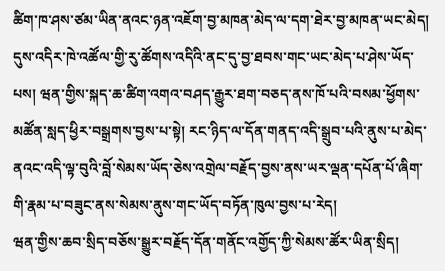ཚིག་ཁ་ཤས་ཙམ་ཡིན་ནའང་ཉན་འཇོག་བྱ་མཁན་མེད་ལ་དག་ཐེར་བྱ་མཁན་ཡང་མེད། དུས་འདིར་ཁེ་འཚོལ་གྱི་རུ་ཚོགས་འདིའི་ནང་དུ་བྱ་ཐབས་གང་ཡང་མེད་པ་ཤེས་ཡོད་པས། ཝན་གྱིས་སྐད་ཆ་ཚིག་འགའ་བཤད་རྒྱུར་ཐག་བཅད་ནས་ཁོ་པའི་བསམ་ཕྱོགས་མཚོན་སླད་ཕྱིར་བསྒྲགས་བྱས་པ་སྟེ། རང་ཉིད་ལ་དོན་གནད་འདི་སྒྲུབ་པའི་ནུས་པ་མེད་ནའང་འདི་ལྟ་བུའི་བློ་སེམས་ཡོད་ཅེས་འགྲེལ་བརྗོད་བྱས་ནས་ཡར་ལྡན་དཔོན་པོ་ཞིག་གི་རྣམ་པ་བཟུང་ནས་སེམས་ནུས་གང་ཡོད་བཏོན་ཁུལ་བྱས་པ་རེད།
ཝན་གྱིས་ཆབ་སྲིད་བཅོས་སྒྱུར་བརྗོད་དོན་གནོང་འགྱོད་ཀྱི་སེམས་ཚོར་ཡིན་སྲིད།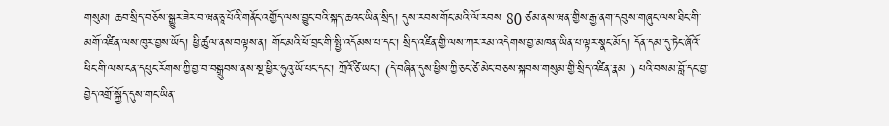གསུམ། ཆབ་སྲིད་བཅོས་སྒྱུར་ཟེར་བ་ཝན་ཅཱ་པོའི་གནོང་འགྱོད་ལས་བྱུང་བའི་སྐད་ཆའང་ཡིན་སྲིད། དུས་རབས་གོང་མའི་ལོ་རབས 80 ཙམ་ནས་ཝན་གྱིས་རྒྱ་ནག་དབུས་གཞུང་ལས་ཐིང་གི་མགོ་འཛིན་ལས་ཁུར་བྱས་ཡོད། ཕྱི་ཚུལ་ནས་བལྟས་ན། གོང་མའི་ཕོ་བྲང་གི་སྤྱི་འདོམས་པ་དང་། སྲིད་འཛིན་གྱི་ལས་ཀར་རམ་འདེགས་བྱ་མཁན་ཡིན་པ་ལྟར་སྣང་མོད། དོན་དམ་དུ་ཏེང་ཞོའོ་ཕིང་གི་ལས་ངན་དཔུང་རོགས་ཀྱི་བྱ་བ་བསྒྲུབས་ནས་སྔ་ཕྱིར་ཧུའུ་ཡོ་པང་དང་། ཀྲོའོ་ཙི་ཡང་། (དེ་བཞིན་དུས་ཕྱིས་ཀྱི་ཅང་ཙེ་མེང་བཅས་སྐབས་གསུམ་གྱི་སྲིད་འཛིན་རྣམ ) པའི་བསམ་བློ་དང་བྱ་བྱེད་འགྲོ་སྐྱོད་དུས་གང་ཡིན་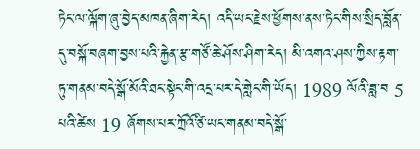ཏེང་ལ་ལྐོག་ཞུ་བྱེད་མཁན་ཞིག་རེད། འདི་ཡང་རྗེས་ཕྱོགས་ནས་ཏེང་གིས་སྲིད་བློན་དུ་བསྐོ་བཞག་བྱས་པའི་རྐྱེན་རྩ་གཙོ་ཆེ་ཤོས་ཤིག་རེད། མི་འགའ་ཤས་ཀྱིས་རྟག་ཏུ་གནམ་བདེ་སྒོ་མོའི་ཐང་སྟེང་གི་འདྲ་པར་དེ་གླེང་གི་ཡོད། 1989 ལོའི་ཟླ་བ 5 པའི་ཚེས 19 ཞོགས་པར་ཀྲོའོ་ཙི་ཡང་གནམ་བདེ་སྒོ་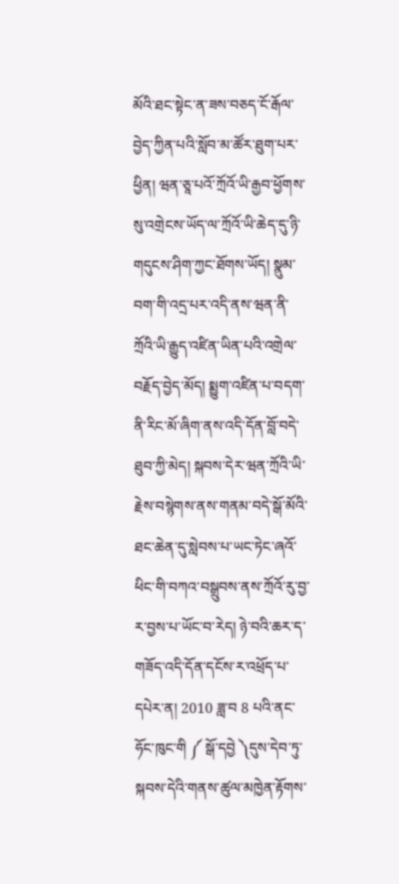མོའི་ཐང་སྟེང་ན་ཟས་བཅད་ངོ་རྒོལ་བྱེད་ཀྱིན་པའི་སློབ་མ་ཚོར་ཐུག་པར་ཕྱིན། ཝན་ཅཱ་པའོ་ཀྲོའོ་ཡི་རྒྱབ་ཕྱོགས་སུ་འགྲེངས་ཡོད་ལ་ཀྲོའོ་ཡི་ཆེད་དུ་ཉི་གདུངས་ཤིག་ཀྱང་ཐོགས་ཡོད། སྣུམ་བག་གི་འདྲ་པར་འདི་ནས་ཝན་ནི་ཀྲོའི་ཡི་རྒྱུད་འཛིན་ཡིན་པའི་འགྲེལ་བརྗོད་བྱེད་མོད། སྨྱུག་འཛིན་པ་བདག་ནི་རིང་མོ་ཞིག་ནས་འདི་དོན་བློ་བདེ་ཐུབ་ཀྱི་མེད། སྐབས་དེར་ཝན་ཀྲོའི་ཡི་རྗེས་བསྙེགས་ནས་གནམ་བདེ་སྒོ་མོའི་ཐང་ཆེན་དུ་སླེབས་པ་ཡང་ཏེང་ཞའོ་ཕིང་གི་བཀའ་བསྒྲུབས་ནས་ཀྲོའོ་རུ་བྱ་ར་བྱས་པ་ཡོང་བ་རེད། ཉེ་བའི་ཆར་ད་གཟོད་འདི་དོན་དངོས་ར་འཕྲོད་པ་དཔེར་ན། 2010 ཟླ་བ 8 པའི་ནང་ཧོང་ཁུང་གི ༼ སྒོ་དབྱེ ༽དུས་དེབ་ཏུ་སྐབས་དེའི་གནས་ཚུལ་མཁྱེན་རྟོགས་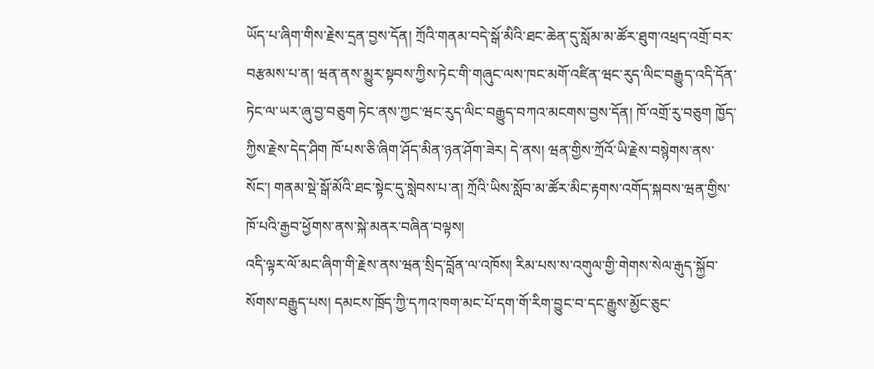ཡོད་པ་ཞིག་གིས་རྗེས་དྲན་བྱས་དོན། ཀྲོའི་གནམ་བདེ་སྒོ་མིའི་ཐང་ཆེན་དུ་སློམ་མ་ཚོར་ཐུག་འཕྲད་འགྲོ་བར་བརྩམས་པ་ན། ཝན་ནས་མྱུར་སྟབས་ཀྱིས་ཏེང་གི་གཞུང་ལས་ཁང་མགོ་འཛིན་ཝང་རུད་ལིང་བརྒྱུད་འདི་དོན་ཏེང་ལ་ཡར་ཞུ་བྱ་བཅུག ཏེང་ནས་ཀྱང་ཝང་རུད་ལིང་བརྒྱུད་བཀའ་མངགས་བྱས་དོན། ཁོ་འགྲོ་རུ་བཅུག ཁྱོད་ཀྱིས་རྗེས་དེད་ཤིག ཁོ་པས་ཅི་ཞིག་ཤོད་མིན་ཉན་ཤོག་ཟེར། དེ་ནས། ཝན་གྱིས་ཀྲོའོ་ཡི་རྗེས་བསྙེགས་ནས་སོང་། གནམ་སྡེ་སྒོ་མོའི་ཐང་སྟེང་དུ་སླེབས་པ་ན། ཀྲོའི་ཡིས་སློབ་མ་ཚོར་མིང་རྟགས་འགོད་སྐབས་ཝན་གྱིས་ཁོ་པའི་རྒྱབ་ཕྱོགས་ནས་སྐེ་མནར་བཞིན་བལྟས།
འདི་ལྟར་ལོ་མང་ཞིག་གི་རྗེས་ནས་ཝན་སྲིད་བློན་ལ་འཁོས། རིམ་པས་ས་འགུལ་གྱི་གེགས་སེལ་རྒུད་སྐྱོབ་སོགས་བརྒྱུད་པས། དམངས་ཁྲོད་ཀྱི་དཀའ་ཁག་མང་པོ་དག་གོ་རིག་བྱུང་བ་དང་རྒྱུས་མྱོང་ཅུང་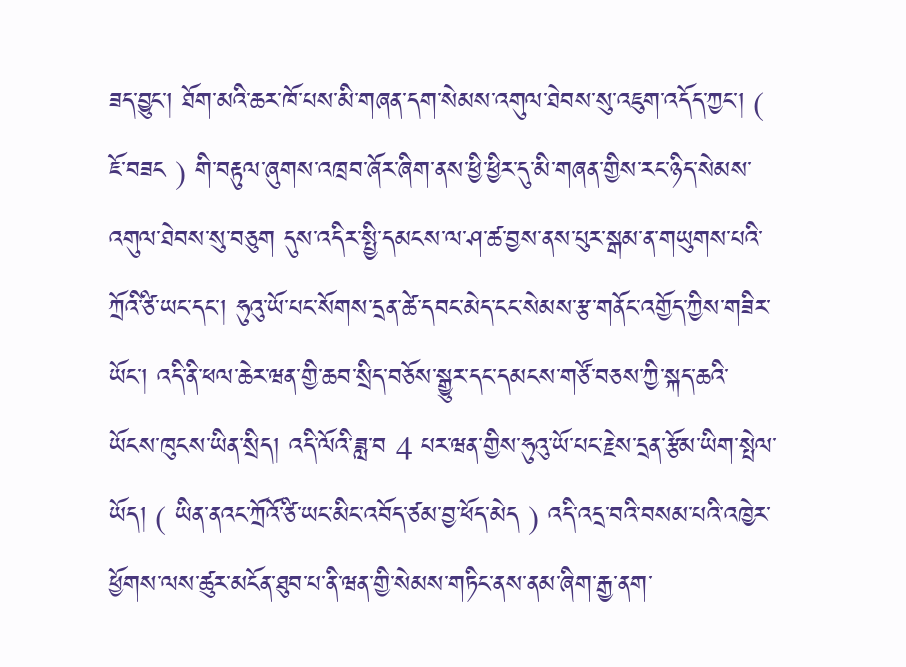ཟད་བྱུང་། ཐོག་མའི་ཆར་ཁོ་པས་མི་གཞན་དག་སེམས་འགུལ་ཐེབས་སུ་འཇུག་འདོད་ཀྱང་། ( ཇོ་བཟང ) གི་བརྟུལ་ཞུགས་འཁྲབ་ཞོར་ཞིག་ནས་ཕྱི་ཕྱིར་དུ་མི་གཞན་གྱིས་རང་ཉིད་སེམས་འགུལ་ཐེབས་སུ་བཅུག དུས་འདིར་སྤྱི་དམངས་ལ་ཤ་ཚ་བྱས་ནས་པུར་སྒམ་ན་གཡུགས་པའི་ཀྲོའི་ཙི་ཡང་དང་། ཧུའུ་ཡོ་པང་སོགས་དྲན་ཚེ་དབང་མེད་ངང་སེམས་རྩ་གནོང་འགྱོད་ཀྱིས་གཟིར་ཡོང་། འདི་ནི་ཕལ་ཆེར་ཝན་གྱི་ཆབ་སྲིད་བཅོས་སྒྱུར་དང་དམངས་གཙོ་བཅས་ཀྱི་སྐད་ཆའི་ཡོངས་ཁུངས་ཡིན་སྲིད། འདི་ལོའི་ཟླ་བ 4 པར་ཝན་གྱིས་ཧུའུ་ཡོ་པང་རྗེས་དྲན་རྩོམ་ཡིག་སྤེལ་ཡོད། ( ཡིན་ནའང་ཀྲོའོ་ཙི་ཡང་མིང་འབོད་ཙམ་བྱ་ཕོད་མེད ) འདི་འདྲ་བའི་བསམ་པའི་འཁྱེར་ཕྱོགས་ལས་ཚུར་མངོན་ཐུབ་པ་ནི་ཝན་གྱི་སེམས་གཏིང་ནས་ནམ་ཞིག་རྒྱ་ནག་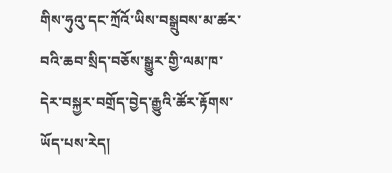གིས་ཧུའུ་དང་ཀྲོའོ་ཡིས་བསྒྲུབས་མ་ཚར་བའི་ཆབ་སྲིད་བཅོས་སྒྱུར་གྱི་ལམ་ཁ་དེར་བསྐྱར་བགྲོད་བྱེད་རྒྱུའི་ཚོར་རྟོགས་ཡོད་པས་རེད།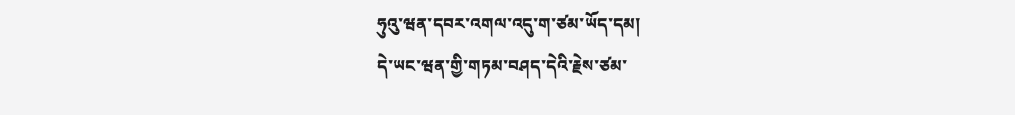ཧུའུ་ཝན་དབར་འགལ་འདུ་ག་ཙམ་ཡོད་དམ།
དེ་ཡང་ཝན་གྱི་གཏམ་བཤད་དེའི་རྗེས་ཙམ་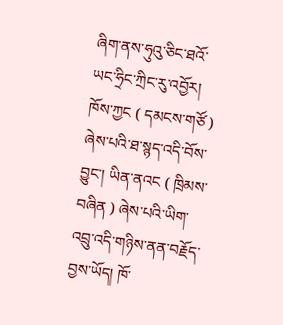ཞིག་ནས་ཧུའུ་ཅིང་ཐའོ་ཡང་ཧྲིང་ཀྲིང་རུ་འབྱོར། ཁོས་ཀྱང ( དམངས་གཙོ ) ཞེས་པའི་ཐ་སྙད་འདི་བོས་བྱུང་། ཡིན་ནའང ( ཁྲིམས་བཞིན ) ཞེས་པའི་ཡིག་འབྲུ་འདི་གཉིས་ནན་བརྗོད་བྱས་ཡོད། ཁོ་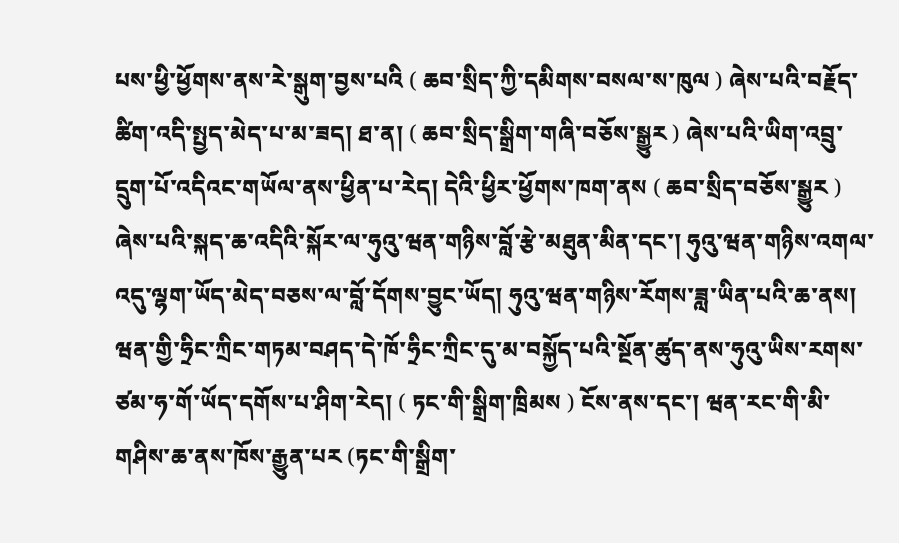པས་ཕྱི་ཕྱོགས་ནས་རེ་སྒུག་བྱས་པའི ( ཆབ་སྲིད་ཀྱི་དམིགས་བསལ་ས་ཁུལ ) ཞེས་པའི་བརྗོད་ཚིག་འདི་སྤྱད་མེད་པ་མ་ཟད། ཐ་ན། ( ཆབ་སྲིད་སྒྲིག་གཞི་བཅོས་སྒྱུར ) ཞེས་པའི་ཡིག་འབྲུ་དྲུག་པོ་འདིའང་གཡོལ་ནས་ཕྱིན་པ་རེད། དེའི་ཕྱིར་ཕྱོགས་ཁག་ནས ( ཆབ་སྲིད་བཅོས་སྒྱུར ) ཞེས་པའི་སྐད་ཆ་འདིའི་སྐོར་ལ་ཧུའུ་ཝན་གཉིས་བློ་རྩེ་མཐུན་མིན་དང་། ཧུའུ་ཝན་གཉིས་འགལ་འདུ་ལྷག་ཡོད་མེད་བཅས་ལ་བློ་དོགས་བྱུང་ཡོད། ཧུའུ་ཝན་གཉིས་རོགས་ཟླ་ཡིན་པའི་ཆ་ནས། ཝན་གྱི་ཧྲིང་ཀྲིང་གཏམ་བཤད་དེ་ཁོ་ཧྲིང་ཀྲིང་དུ་མ་བསྐྱོད་པའི་སྔོན་ཚུད་ནས་ཧུའུ་ཡིས་རགས་ཙམ་ཧ་གོ་ཡོད་དགོས་པ་ཤིག་རེད། ( ཏང་གི་སྒྲིག་ཁྲིམས ) ངོས་ནས་དང་། ཝན་རང་གི་མི་གཤིས་ཆ་ནས་ཁོས་རྒྱུན་པར (ཏང་གི་སྒྲིག་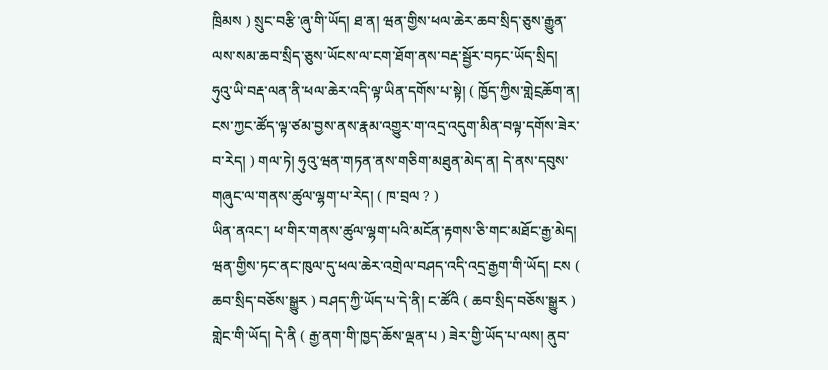ཁྲིམས ) སྲུང་བརྩི་ཞུ་གི་ཡོད། ཐ་ན། ཝན་གྱིས་ཕལ་ཆེར་ཆབ་སྲིད་ཅུས་རྒྱུན་ལས་སམ་ཆབ་སྲིད་ཅུས་ཡོངས་ལ་ངག་ཐོག་ནས་བརྡ་སྦྱོར་བཏང་ཡོད་སྲིད། ཧུའུ་ཡི་བརྡ་ལན་ནི་ཕལ་ཆེར་འདི་ལྟ་ཡིན་དགོས་པ་སྟེ། ( ཁྱོད་ཀྱིས་གླེངྲཆོག་ན། ངས་ཀྱང་ཚོད་ལྟ་ཙམ་བྱས་ནས་རྣམ་འགྱུར་ག་འདྲ་འདུག་མིན་བལྟ་དགོས་ཟེར་བ་རེད། ) གལ་ཏེ། ཧུའུ་ཝན་གཏན་ནས་གཅིག་མཐུན་མེད་ན། དེ་ནས་དབུས་གཞུང་ལ་གནས་ཚུལ་ལྷག་པ་རེད། ( ཁ་བྲལ ? )
ཡིན་ནའང་། ཕ་གིར་གནས་ཚུལ་ལྷག་པའི་མངོན་རྟགས་ཅི་གང་མཐོང་རྒྱ་མེད། ཝན་གྱིས་ཏང་ནང་ཁུལ་དུ་ཕལ་ཆེར་འགྲེལ་བཤད་འདི་འདྲ་རྒྱག་གི་ཡོད། ངས ( ཆབ་སྲིད་བཅོས་སྒྱུར ) བཤད་ཀྱི་ཡོད་པ་དེ་ནི། ང་ཚོའི ( ཆབ་སྲིད་བཅོས་སྒྱུར ) གླེང་གི་ཡོད། དེ་ནི ( རྒྱ་ནག་གི་ཁྱད་ཆོས་ལྡན་པ ) ཟེར་གྱི་ཡོད་པ་ལས། ནུབ་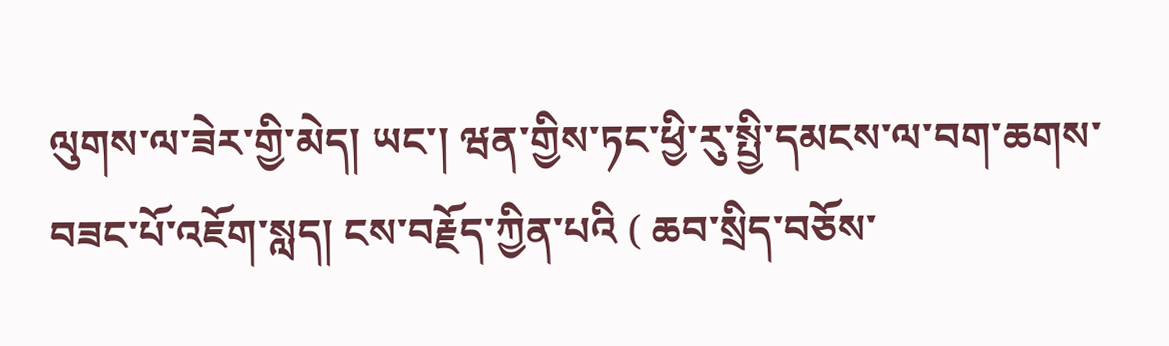ལུགས་ལ་ཟེར་གྱི་མེད། ཡང་། ཝན་གྱིས་ཏང་ཕྱི་རུ་སྤྱི་དམངས་ལ་བག་ཆགས་བཟང་པོ་འཇོག་སླད། ངས་བརྗོད་ཀྱིན་པའི ( ཆབ་སྲིད་བཅོས་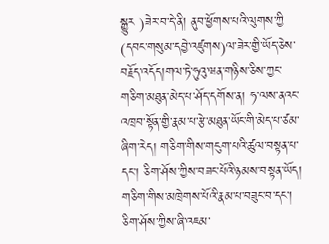སྒྱུར )ཟེར་བ་དེ་ནི། ནུབ་ཕྱོགས་པའི་ལུགས་ཀྱི (དབང་གསུམ་དབྱེ་འཛུགས)ལ་ཟེར་གྱི་ཡོད་ཅེས་བརྗོད་འདོད།གལ་ཏེ་ཧུའུ་ཝན་གཉིས་ཅིས་ཀྱང་གཅིག་མཐུན་མེད་པ་ཤོད་དགོས་ན། ཧ་ལས་ནའང་འཁྲབ་སྟོན་གྱི་རྣམ་པ་རྩེ་མཐུན་ཡོང་གི་མེད་པ་ཙམ་ཞིག་རེད། གཅིག་གིས་གངུག་པའི་ཚུལ་བསྟན་པ་དང་། ཅིག་ཤོས་ཀྱིས་བཟང་པོའི་ཉམས་བསྟན་ཡོད། གཅིག་གིས་མཁྲེགས་པོའི་རྣམ་པ་བཟུང་བ་དང་། ཅིག་ཤོས་ཀྱིས་ཞི་འཇམ་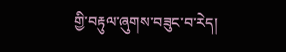གྱི་བརྟུལ་ཞུགས་བཟུང་བ་རེད།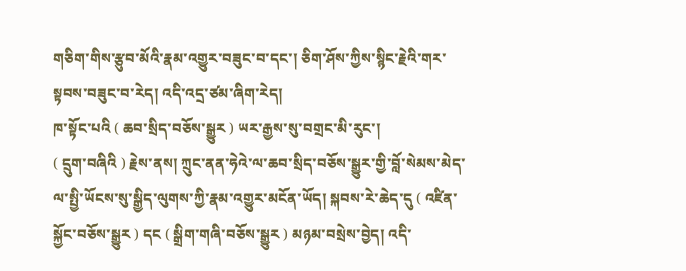གཅིག་གིས་རྩུབ་མོའི་རྣམ་འགྱུར་བཟུང་བ་དང་། ཅིག་ཤོས་ཀྱིས་སྙིང་རྗེའི་གར་སྟབས་བཟུང་བ་རེད། འདི་འདྲ་ཙམ་ཞིག་རེད།
ཁ་སྟོང་པའི ( ཆབ་སྲིད་བཅོས་སྒྱུར ) ཡར་རྒྱས་སུ་བགྲང་མི་རུང་།
( དྲུག་བཞིའི ) རྗེས་ནས། ཀྲུང་ནན་ཧེའེ་ལ་ཆབ་སྲིད་བཅོས་སྒྱུར་གྱི་བློ་སེམས་མེད་ལ་སྤྱི་ཡོངས་སུ་སྒྱིད་ལུགས་ཀྱི་རྣམ་འགྱུར་མངོན་ཡོད། སྐབས་རེ་ཆེད་དུ ( འཛིན་སྐྱོང་བཅོས་སྒྱུར ) དང ( སྒྲིག་གཞི་བཅོས་སྒྱུར ) མཉམ་བསྲེས་བྱེད། འདི་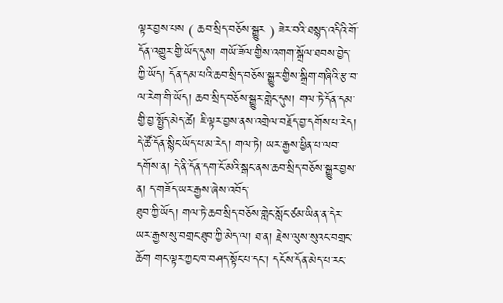ལྟར་བྱས་པས ( ཆབ་སྲིད་བཅོས་སྒྱུར ) ཟེར་བའི་ཐསྙད་འདིའི་གོ་དོན་འགྱུར་གྱི་ཡོད་དུས། གཡོ་ཟོལ་གྱིས་འགག་སྒྲོལ་ཐབས་བྱེད་ཀྱི་ཡོད། དོན་དམ་པའི་ཆབ་སྲིད་བཅོས་སྒྱུར་གྱིས་སྒྲིག་གཞིའི་རྩ་བ་ལ་རེག་གི་ཡོད། ཆབ་སྲིད་བཅོས་སྒྱུར་གླེང་དུས། གལ་ཏེ་དོན་དམ་གྱི་བྱ་སྤྱོད་མེད་ཚེ། ཇི་ལྟར་བྱས་ནས་འགྲེལ་བརྗོད་བྱ་དགོས་པ་རེད། དེ་ཚོ་དོན་སྙིང་ཡོད་པ་མ་རེད། གལ་ཏེ། ཡར་རྒྱས་ཕྱིན་པ་ལབ་དགོས་ན། དེ་ནི་དོན་དག་ངོ་མའི་སྒང་ནས་ཆབ་སྲིད་བཅོས་སྒྱུར་བྱས་ན། ད་གཟོད་ཡར་རྒྱས་ཞེས་འབོད་
ཐུབ་ཀྱི་ཡོད། གལ་ཏེ་ཆབ་སྲིད་བཅོས་གླེང་སློང་ཙམ་ཡིན་ན་དེར་ཡར་རྒྱས་སུ་བགྲང་ཐུབ་ཀྱི་མེད་ལ། ཐ་ན། རྗེས་ལུས་སུའང་བགྲང་
ཆོག གང་ལྟར་ཀྱང་ཁ་བཤད་སྟོང་པ་དང་། དངོས་དོན་མེད་པ་རང་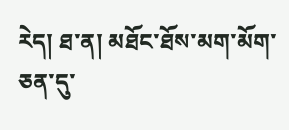རེད། ཐ་ན། མཐོང་ཐོས་མག་མོག་ཅན་དུ་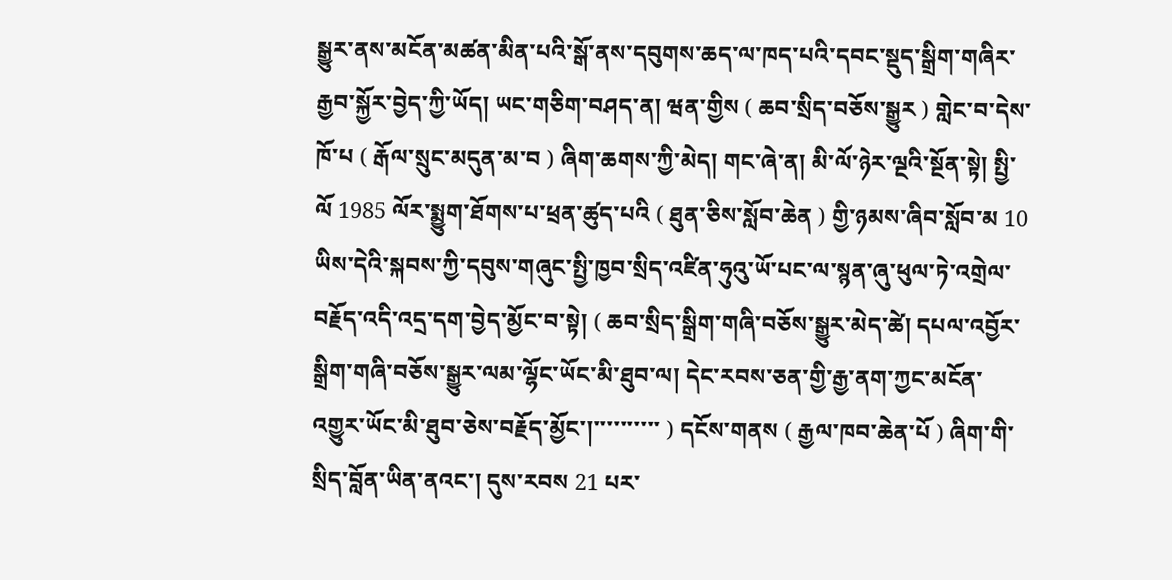སྒྱུར་ནས་མངོན་མཚན་མིན་པའི་སྒོ་ནས་དབུགས་ཆད་ལ་ཁད་པའི་དབང་སྡུད་སྒྲིག་གཞིར་རྒྱབ་སྐྱོར་བྱེད་ཀྱི་ཡོད། ཡང་གཅིག་བཤད་ན། ཝན་གྱིས ( ཆབ་སྲིད་བཅོས་སྒྱུར ) གླེང་བ་དེས་ཁོ་པ ( རྒོལ་སྲུང་མདུན་མ་བ ) ཞིག་ཆགས་ཀྱི་མེད། གང་ཞེ་ན། མི་ལོ་ཉེར་ལྔའི་སྔོན་སྟེ། སྤྱི་ལོ 1985 ལོར་སྨྱུག་ཐོགས་པ་ཕྲན་ཚུད་པའི ( ཐུན་ཅིས་སློབ་ཆེན ) གྱི་ཉམས་ཞིབ་སློབ་མ 10 ཡིས་དེའི་སྐབས་ཀྱི་དབུས་གཞུང་སྤྱི་ཁྱབ་སྲིད་འཛིན་ཧུའུ་ཡོ་པང་ལ་སྙན་ཞུ་ཕུལ་ཏེ་འགྲེལ་བརྗོད་འདི་འདྲ་དག་བྱེད་མྱོང་བ་སྟེ། ( ཆབ་སྲིད་སྒྲིག་གཞི་བཅོས་སྒྱུར་མེད་ཚེ། དཔལ་འབྱོར་སྒྲིག་གཞི་བཅོས་སྒྱུར་ལམ་ལྷོང་ཡོང་མི་ཐུབ་ལ། དེང་རབས་ཅན་གྱི་རྒྱ་ནག་ཀྱང་མངོན་འགྱུར་ཡོང་མི་ཐུབ་ཅེས་བརྗོད་མྱོང་།་་་་་་་་་་ ) དངོས་གནས ( རྒྱལ་ཁབ་ཆེན་པོ ) ཞིག་གི་སྲིད་བློན་ཡིན་ནའང་། དུས་རབས 21 པར་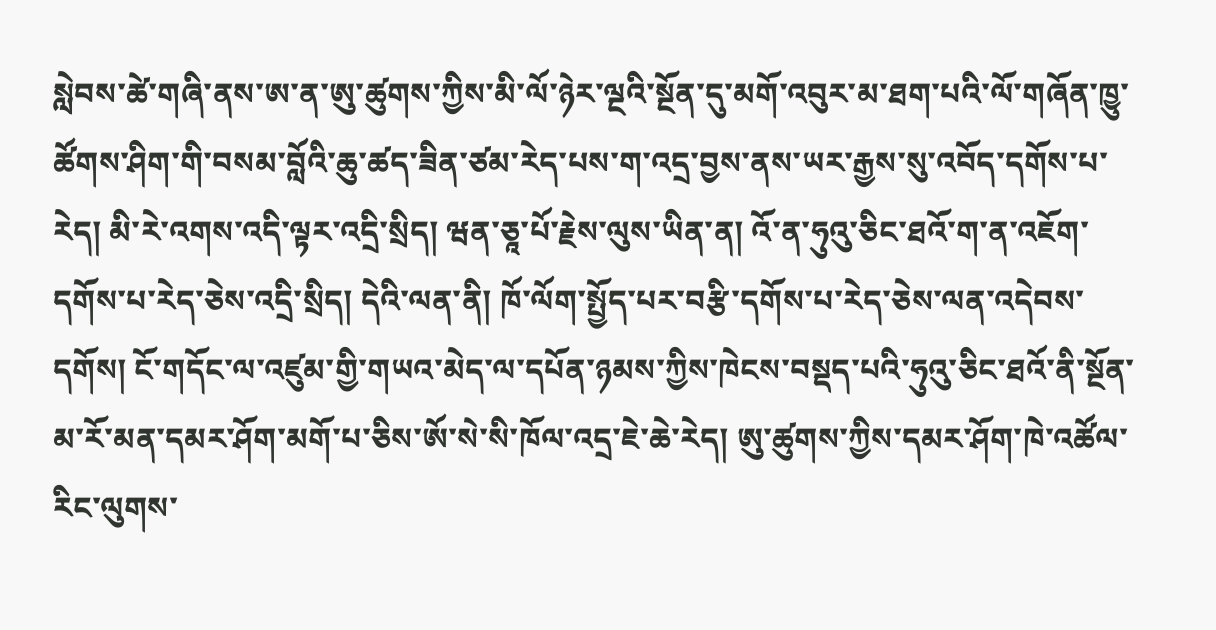སླེབས་ཚེ་གཞི་ནས་ཨ་ན་ཨུ་ཚུགས་ཀྱིས་མི་ལོ་ཉེར་ལྔའི་སྔོན་དུ་མགོ་འབུར་མ་ཐག་པའི་ལོ་གཞོན་ཁྱུ་ཚོགས་ཤིག་གི་བསམ་བློའི་ཆུ་ཚད་ཟིན་ཙམ་རེད་པས་ག་འདྲ་བྱས་ནས་ཡར་རྒྱས་སུ་འབོད་དགོས་པ་རེད། མི་རེ་འགས་འདི་ལྟར་འདྲི་སྲིད། ཝན་ཅཱ་པོ་རྗེས་ལུས་ཡིན་ན། འོ་ན་ཧུའུ་ཅིང་ཐའོ་ག་ན་འཇོག་དགོས་པ་རེད་ཅེས་འདྲི་སྲིད། དེའི་ལན་ནི། ཁོ་ལོག་སྤྱོད་པར་བརྩི་དགོས་པ་རེད་ཅེས་ལན་འདེབས་དགོས། ངོ་གདོང་ལ་འཛུམ་གྱི་གཡའ་མེད་ལ་དཔོན་ཉམས་ཀྱིས་ཁེངས་བསྡད་པའི་ཧུའུ་ཅིང་ཐའོ་ནི་སྔོན་མ་རོ་མན་དམར་ཤོག་མགོ་པ་ཅིས་ཨོ་སེ་སི་ཁོལ་འདྲ་ཇེ་ཆེ་རེད། ཨུ་ཚུགས་ཀྱིས་དམར་ཤོག་ཁེ་འཚོལ་རིང་ལུགས་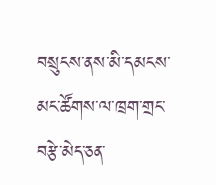བསྲུངས་ནས་མི་དམངས་མང་ཚོགས་ལ་ཁྲག་གྲང་བརྩེ་མེད་ཅན་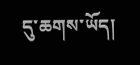དུ་ཆགས་ཡོད།